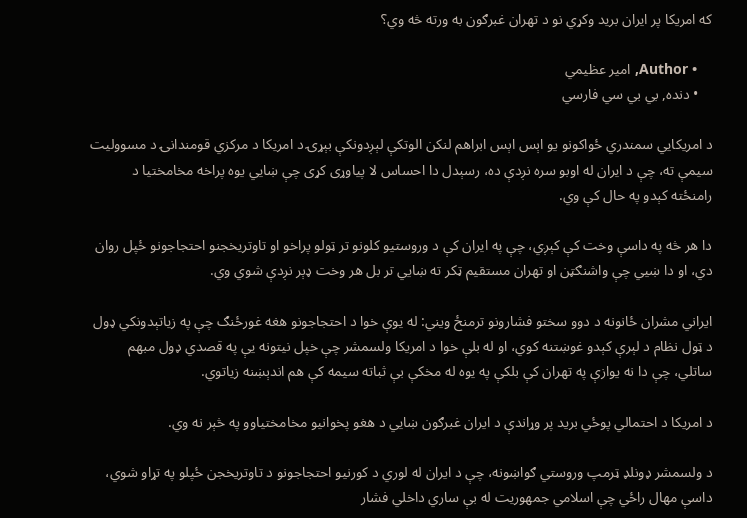که امریکا پر ایران برید وکړي‌ نو د تهران غبرګون به ورته څه وي؟

    • Author, امیر عظیمي
    • دنده, بي بي سي فارسي

د امریکايي سمندري ځواکونو یو اېس اېس ابراهم لنکن الوتکې ‌لېږدونکې بېړۍ د امریکا د مرکزي قومندانۍ د مسوولیت سیمې ته، چې د ایران له اوبو سره نږدې ده، رسېدل دا احساس لا پیاوړی کړی چې ښايي یوه پراخه مخامختیا د رامنځته کېدو په حال کې وي.

دا هر څه په داسې وخت کې کېږي، چې په ایران کې د وروستیو کلونو تر ټولو پراخو او تاوتریخجنو احتجاجونو ځپل روان دي، او دا ښيي چې واشنګټن او تهران مستقیم ټکر ته ښايي تر بل هر وخت ډېر نږدې شوي وي.

ایراني مشران ځانونه د دوو سختو فشارونو ترمنځ ویني: له یوې خوا د احتجاجونو هغه غورځنګ چې په زیاتېدونکي ډول د ټول نظام د لېرې کېدو غوښتنه کوي، او له بلې خوا د امریکا ولسمشر چې خپل نیتونه یې په قصدي ډول مبهم ساتلي، چې دا نه یوازې په تهران کې بلکې په یوه له مخکې بې ‌ثباته سیمه کې هم اندېښنه زیاتوي.

د امریکا د احتمالي پوځي برید پر وړاندې د ایران غبرګون ښايي د هغو پخوانیو مخامختیاوو په څېر نه وي.

د ولسمشر ډونلډ ټرمپ وروستي ګواښونه، چې د ایران له لوري د کورنیو احتجاجونو د تاوتریخجن ځپلو په تړاو شوي، داسې مهال راځي چې اسلامي جمهوریت له بې ‌ساري داخلي فشار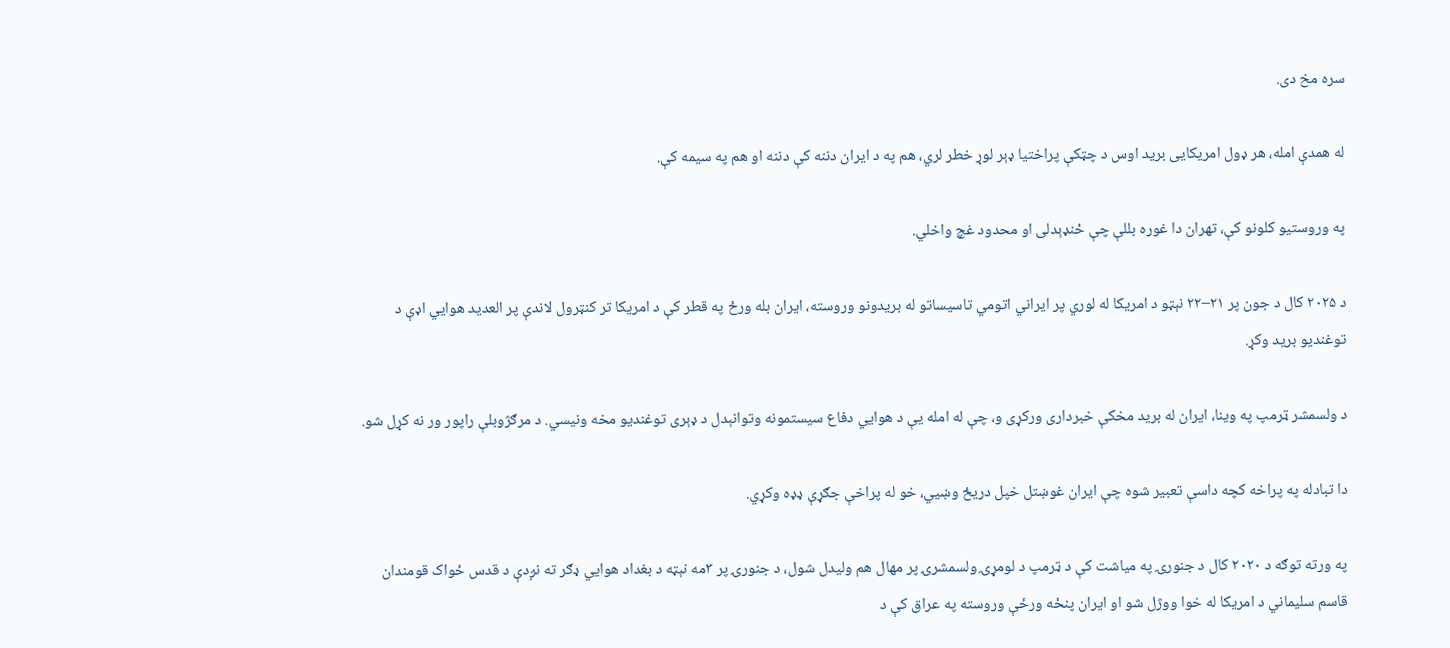سره مخ دی.

له همدې امله، هر ډول امریکایی برید اوس د چټکې پراختیا ډېر لوړ خطر لري، هم په د ایران دننه کې دننه او هم په سیمه کې.

په وروستیو کلونو کې، تهران دا غوره بللې چې ځنډېدلی او محدود غچ واخلي.

د ۲۰۲۵ کال د جون پر ۲۱–۲۲ نېټو د امریکا له لوري پر ایراني اتومي تاسیساتو له بریدونو وروسته، ایران بله ورځ په قطر کې د امریکا تر کنټرول لاندې پر العدید هوايي اډې د توغندیو برید وکړ.

د ولسمشر ټرمپ په وینا، ایران له برید مخکې خبرداری ورکړی و، چې له امله یې د هوايي دفاع سیستمونه وتوانېدل د ډېری توغندیو مخه ونیسي. د مرګژوبلې راپور ور نه کړل شو.

دا تبادله په پراخه کچه داسې تعبیر شوه چې ایران غوښتل خپل دریځ وښيي، خو له پراخې جګړې ډډه وکړي.

په ورته توګه د ۲۰۲۰ کال د جنورۍ په میاشت کې د ټرمپ د لومړۍ ولسمشرۍ پر مهال هم ولیدل شول، د جنورۍ پر ۳مه نېټه د بغداد هوايي ډګر ته نږدې د قدس ځواک قومندان قاسم سلیماني د امریکا له خوا ووژل شو او ایران پنځه ورځې وروسته په عراق کې د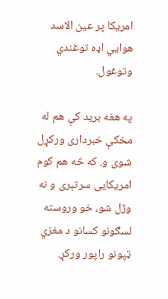امریکا پر عین ‌الاسد هوايي اډه توغندي وتوغول.

په هغه برید کې هم له مخکې خبرداری ورکړل شوی و. که څه هم کوم امریکایی سرتېری و نه وژل شو، خو وروسته لسګونو کسانو د مغزي ټپونو راپور ورکړ.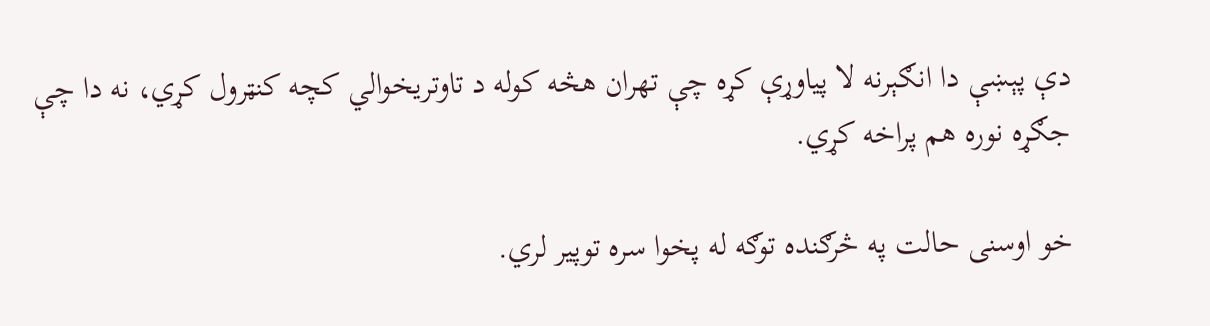دې پېښې دا انګېرنه لا پیاوړې کړه چې تهران هڅه کوله د تاوتریخوالي کچه کنټرول کړي، نه دا چې جګړه نوره هم پراخه کړي.

خو اوسنی حالت په څرګنده توګه له پخوا سره توپیر لري.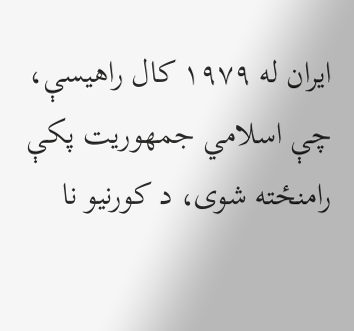ایران له ۱۹۷۹ کال راهیسې، چې اسلامي جمهوریت پکې رامنځته شوی، د کورنیو نا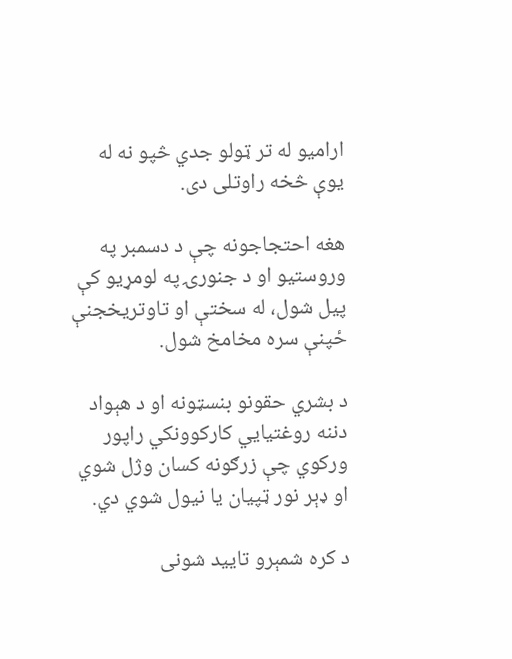ارامیو له تر ټولو جدي څپو نه له یوې څخه راوتلی دی.

هغه احتجاجونه چې د دسمبر په وروستیو او د جنورۍ په لومړیو کې پیل شول، له سختې او تاوتریخجنې ځپنې سره مخامخ شول.

د بشري حقونو بنسټونه او د هېواد دننه روغتیايي کارکوونکي راپور ورکوي چې زرګونه کسان وژل شوي او ډېر نور ټپیان یا نیول شوي دي.

د کره شمېرو تایید شونی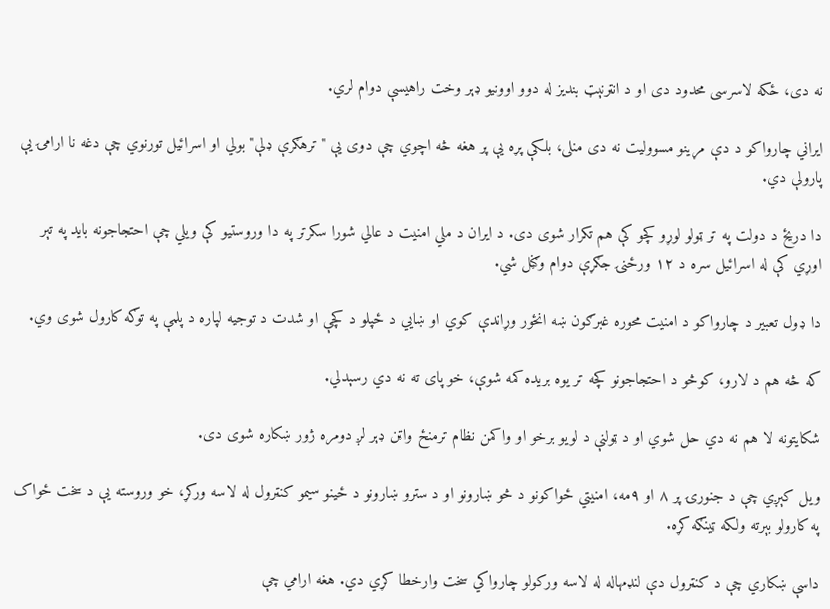نه دی، ځکه لاسرسی محدود دی او د انټرنېټ بندیز له دوو اوونیو ډېر وخت راهیسې دوام لري.

ایراني چارواکو د دې مړینو مسوولیت نه دی منلی، بلکې پړه یې پر هغه څه اچوي چې دوی یې "ترهګرې ډلې" بولي او اسرائیل تورنوي چې دغه نا ارامۍ یې پارولې دي.

دا دریځ د دولت په تر ټولو لوړو کچو کې هم تکرار شوی دی. د ایران د ملي امنیت د عالي شورا سکرتر په دا وروستیو کې ویلي چې احتجاجونه باید په تېر اوړي کې له اسرائیل سره د ۱۲ ورځنۍ جګړې دوام وګڼل شي.

دا ډول تعبیر د چارواکو د امنیت ‌محوره غبرګون ښه انځور وړاندې کوي او ښايي د ځپلو د کچې او شدت د توجیه لپاره د پلمې په توګه کارول شوی وي.

که څه هم د لارو، کوڅو د احتجاجونو کچه تر یوه بریده کمه شوې، خو پای ته نه دي رسېدلي.

شکایتونه لا هم نه دي حل شوي او د ټولنې د لویو برخو او واکمن نظام ترمنځ واټن ډېر لږ دومره ژور ښکاره شوی دی.

ویل کېږي چې د جنورۍ پر ۸ او ۹مه، امنیتي ځواکونو د څو ښارونو او د سترو ښارونو د ځینو سیمو کنټرول له لاسه ورکړ، خو وروسته یې د سخت ځواک په کارولو بېرته ولکه ټینګه کړه.

داسې ښکاري چې د کنټرول دې لنډمهاله له لاسه ورکولو چارواکي سخت وارخطا کړي دي. هغه ارامي چې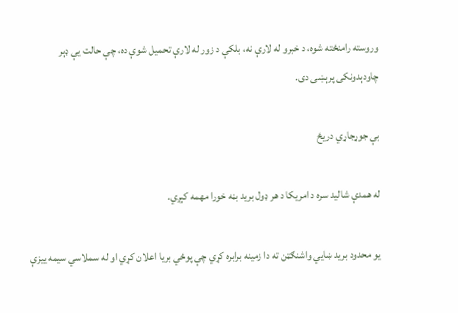وروسته رامنځته شوه، د خبرو له لارې نه، بلکې د زور له لارې تحمیل شوې ده، چې حالت یې ډېر چاودېدونکی پرېښی دی.

بې جوړجاړي دریځ

له همدې شالید سره د امریکا د هر ډول برید بڼه خورا مهمه کېږي.

یو محدود برید ښايي واشنګټن ته دا زمینه برابره کړي چې پوځي بریا اعلان کړي او له سملاسي سیمه ‌ییزې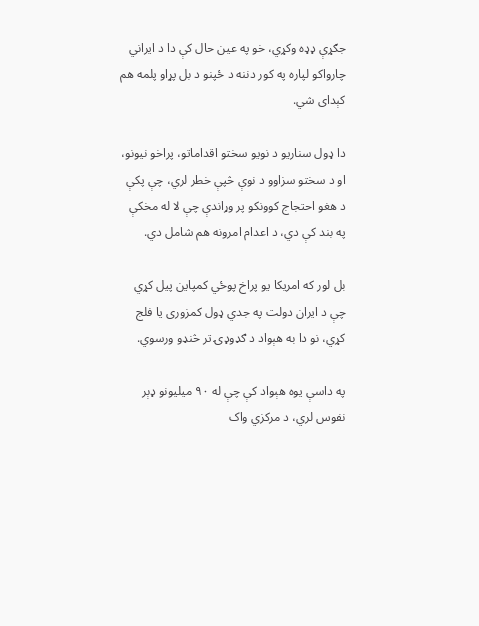جګړې ډډه وکړي، خو په عین حال کې دا د ایراني چارواکو لپاره په کور دننه د ځپنو د بل پړاو پلمه هم کېدای شي.

دا ډول سناریو د نویو سختو اقداماتو، پراخو نیونو، او د سختو سزاوو د نوې څپې خطر لري، چې پکې د هغو احتجاج کوونکو پر وړاندې چې لا له مخکې په بند کې دي، د اعدام امرونه هم شامل دي.

بل لور که امریکا یو پراخ پوځي کمپاین پیل کړي چې د ایران دولت په جدي ډول کمزوری یا فلج کړي، نو دا به هېواد د ګډوډۍ تر څنډو ورسوي.

په داسې یوه هېواد کې چې له ۹۰ میلیونو ډېر نفوس لري، د مرکزي واک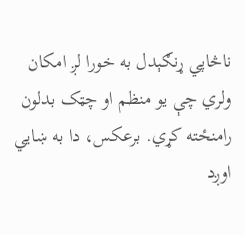ناڅاپي ړنګېدل به خورا لږ امکان ولري چې یو منظم او چټک بدلون رامنځته کړي. برعکس، دا به ښايي اوږد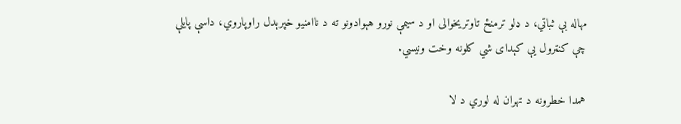مهاله بې ‌ثباتي، د ډلو ترمنځ تاوتریخوالی او د سیمې نورو هېوادونو ته د ناامنیو خپرېدل راوپاروي، داسې پایلې چې کنټرول یې کېدای شي کلونه وخت ونیسي.

همدا خطرونه د تهران له لوري د لا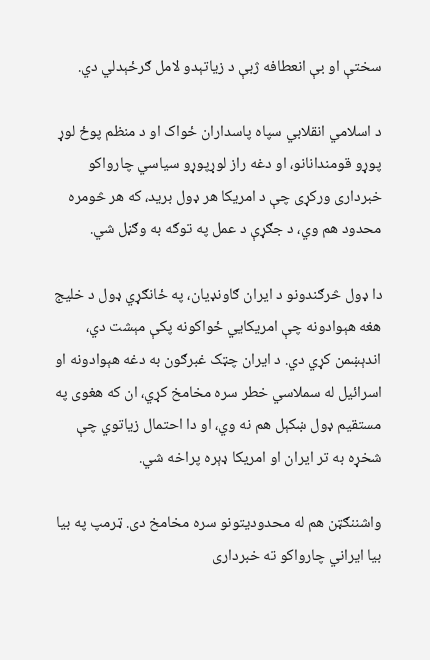سختې او بې ‌انعطافه ژبې د زیاتېدو لامل ګرځېدلي دي.

د اسلامي انقلابي سپاه پاسداران ځواک او د منظم پوځ لوړ پوړو قومندانانو، او دغه راز لوړپوړو سیاسي چارواکو خبرداری ورکړی چې د امریکا هر ډول برید، که هر څومره محدود هم وي، د جګړې د عمل په توګه به وګڼل شي.

دا ډول څرګندونو د ایران ګاونډیان، په ځانګړي ډول د خلیج هغه هېوادونه چې امریکايي ځواکونه پکې مېشت دي، اندېښمن کړي دي. د ایران چټک غبرګون به دغه هېوادونه او اسرائیل له سملاسي خطر سره مخامخ کړي، ان که هغوی په مستقیم ډول ښکېل هم نه وي، او دا احتمال زیاتوي چې شخړه به تر ایران او امریکا ډېره پراخه شي.

واشننګټن هم له محدودیتونو سره مخامخ دی. ټرمپ په بیا بیا ایراني چارواکو ته خبرداری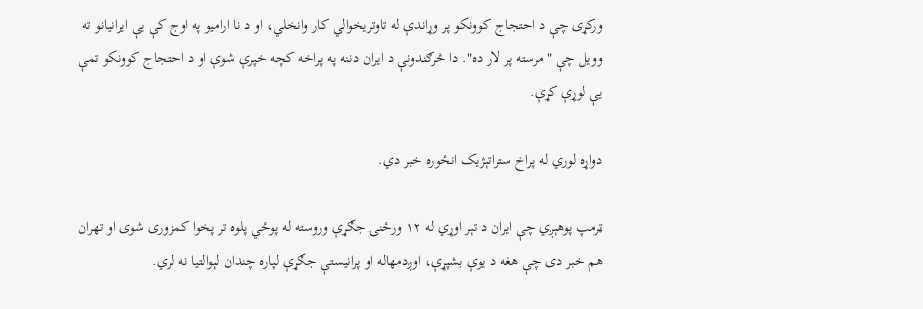ورکړی چې د احتجاج کوونکو پر وړاندې له تاوتریخوالي کار وانخلي، او د نا ارامیو په اوج کې یې ایرانیانو ته وویل چې "مرسته پر لار ده". دا څرګندونې د ایران دننه په پراخه کچه خپرې شوې او د احتجاج کوونکو تمې یې لوړې کړې.

دواړه لوري له پراخ ستراتېژیک انځوره خبر دي.

ټرمپ پوهېږي چې ایران د تېر اوړي له ۱۲ ورځنۍ جګړې وروسته له پوځي پلوه تر پخوا کمزوری شوی او تهران هم خبر دی چې هغه د یوې بشپړې، اوږدمهاله او پرانیستې جګړې لپاره چندان لېوالتیا نه لري.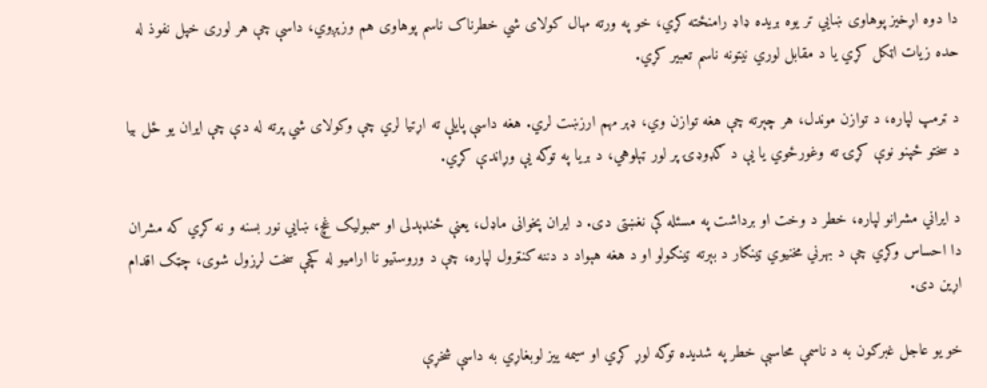دا دوه اړخیز پوهاوی ښايي تر یوه بریده ډاډ رامنځته کړي، خو په ورته مهال کولای شي خطرناک ناسم پوهاوی هم وزېږوي، داسې چې هر لوری خپل نفوذ له حده زیات اټکل کړي یا د مقابل لوري نیتونه ناسم تعبیر کړي.

د ټرمپ لپاره، د توازن موندل، هر چېرته چې هغه توازن وي، ډېر مهم ارزښت لري. هغه داسې پایلې ته اړتیا لري چې وکولای شي پرته له دې چې ایران یو ځل بیا د سختو ځپنو نوې کړۍ ته وغورځوي یا یې د ګډوډۍ پر لور ټېلوهي، د بریا په توګه یې وړاندې کړي.

د ایراني مشرانو لپاره، خطر د وخت او برداشت په مسئله کې نغښتی دی. د ایران پخوانی ماډل، یعنې ځنډېدلی او سمبولیک غچ، ښايي نور بسنه و نه کړي که مشران دا احساس وکړي چې د بهرني مخنیوي ټینګار د بېرته ټینګولو او د هغه هېواد د دننه کنټرول لپاره، چې د وروستیو نا ارامیو له کچې سخت لړزول شوی، چټک اقدام اړین دی.

خو یو عاجل غبرګون به د ناسمې محاسبې خطر په شدیده توګه لوړ کړي او سیمه‌ ییز لوبغاړي به داسې شخړې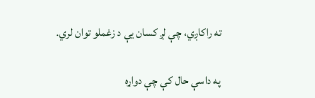ته راکاږي، چې لږ کسان یې د زغملو توان لري.

په داسې حال کې چې دواړه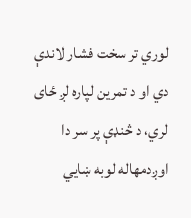لوري تر سخت فشار لاندې دي او د تمرین لپاره لږ ځای لري، د څنډې پر سر دا اوږدمهاله لوبه ښايي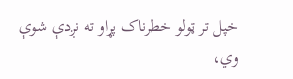خپل تر ټولو خطرناک پړاو ته نږدې شوې وي،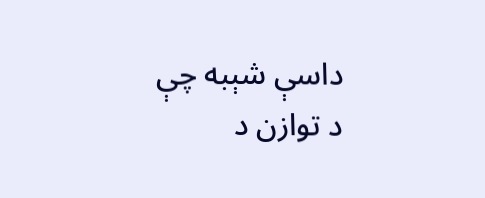داسې شېبه چې د توازن د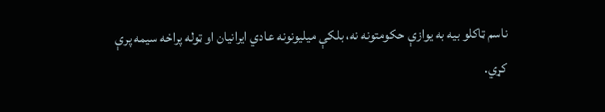ناسم ټاکلو بیه به یوازې حکومتونه نه، بلکې میلیونونه عادي ایرانیان او ټوله پراخه سیمه پرې کړي.